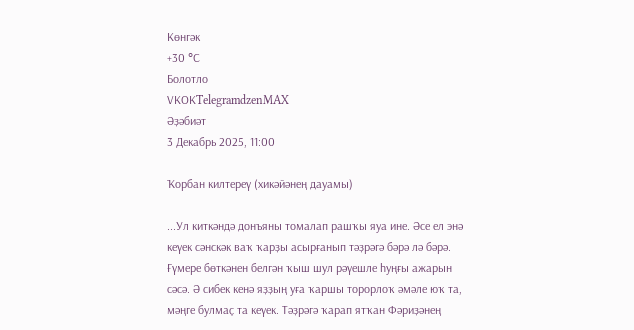Көнгәк
+30 °С
Болотло
VKОКTelegramdzenMAX
Әҙәбиәт
3 Декабрь 2025, 11:00

Ҡорбан килтереү (хикәйәнең дауамы)

...Ул киткәндә донъяны томалап рашҡы яуа ине. Әсе ел энә кеүек сәнскәк ваҡ ҡарҙы асырғанып тәҙрәгә бәрә лә бәрә. Ғүмере бөткәнен белгән ҡыш шул рәүешле һуңғы ажарын сәсә. Ә сибек кенә яҙҙың уға ҡаршы торорлоҡ әмәле юҡ та, мәңге булмаҫ та кеүек. Тәҙрәгә ҡарап ятҡан Фәриҙәнең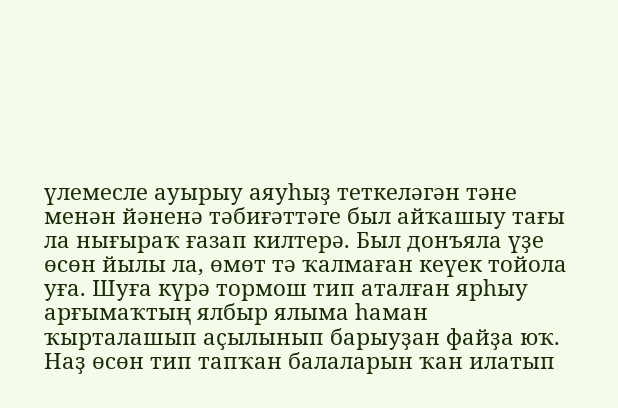үлемесле ауырыу аяуһыҙ теткеләгән тәне менән йәненә тәбиғәттәге был айҡашыу тағы ла нығыраҡ ғазап килтерә. Был донъяла үҙе өсөн йылы ла, өмөт тә ҡалмаған кеүек тойола уға. Шуға күрә тормош тип аталған ярһыу арғымаҡтың ялбыр ялыма һаман ҡырталашып аҫылынып барыуҙан файҙа юҡ. Наҙ өсөн тип тапҡан балаларын ҡан илатып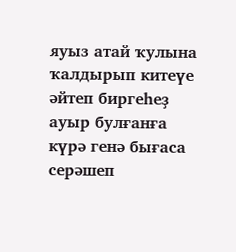яуыз атай ҡулына ҡалдырып китеүе әйтеп биргеһеҙ ауыр булғанға күрә генә бығаса серәшеп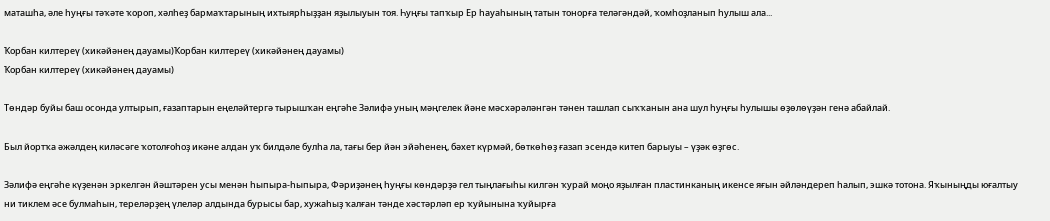маташһа, әле һуңғы тәҡәте ҡороп, хәлһеҙ бармаҡтарының ихтыярһыҙҙан яҙылыуын тоя. Һуңғы тапҡыр Ер һауаһының татын тонорға теләгәндәй, ҡомһоҙланып һулыш ала...

Ҡорбан килтереү (хикәйәнең дауамы)Ҡорбан килтереү (хикәйәнең дауамы)
Ҡорбан килтереү (хикәйәнең дауамы)

Төндәр буйы баш осонда ултырып, ғазаптарын еңеләйтергә тырышҡан еңгәһе Зәлифә уның мәңгелек йәне мәсхәрәләнгән тәнен ташлап сыҡҡанын ана шул һуңғы һулышы өҙөлөүҙән генә абайлай.

Был йортҡа әжәлдең киләсәге ҡотолғоһоҙ икәне алдан уҡ билдәле булһа ла, тағы бер йән эйәһенең, бәхет күрмәй, бөткөһөҙ ғазап эсендә китеп барыуы – үҙәк өҙгөс.

Зәлифә еңгәһе күҙенән эркелгән йәштәрен усы менән һыпыра-һыпыра, Фәриҙәнең һуңғы көндәрҙә гел тыңлағыһы килгән ҡурай моңо яҙылған пластинканың икенсе яғын әйләндереп һалып, эшкә тотона. Яҡыныңды юғалтыу ни тиклем әсе булмаһын, тереләрҙең үлеләр алдында бурысы бар, хужаһыҙ ҡалған тәнде хәстәрләп ер ҡуйынына ҡуйырға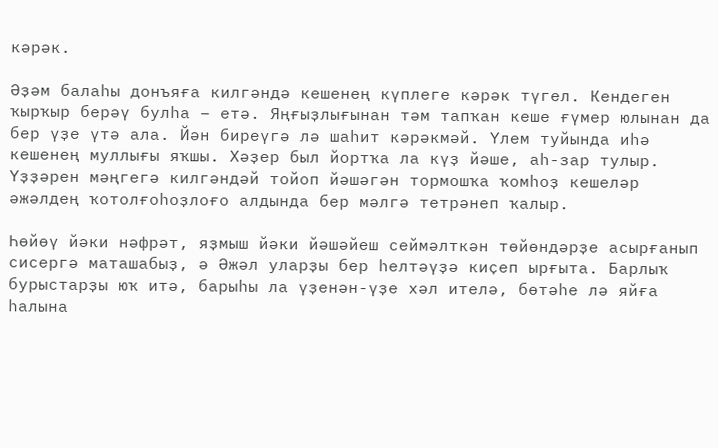кәрәк.

Әҙәм балаһы донъяға килгәндә кешенең күплеге кәрәк түгел. Кендеген ҡырҡыр берәү булһа – етә. Яңғыҙлығынан тәм тапҡан кеше ғүмер юлынан да бер үҙе үтә ала. Йән биреүгә лә шаһит кәрәкмәй. Үлем туйында иһә кешенең муллығы яҡшы. Хәҙер был йортҡа ла күҙ йәше, аһ-зар тулыр. Үҙҙәрен мәңгегә килгәндәй тойоп йәшәгән тормошҡа ҡомһоҙ кешеләр әжәлдең ҡотолғоһоҙлоғо алдында бер мәлгә тетрәнеп ҡалыр.

Һөйөү йәки нәфрәт, яҙмыш йәки йәшәйеш сеймәлткән төйөндәрҙе асырғанып сисергә маташабыҙ, ә Әжәл уларҙы бер һелтәүҙә киҫеп ырғыта. Барлыҡ бурыстарҙы юҡ итә, барыһы ла үҙенән-үҙе хәл ителә, бөтәһе лә яйға һалына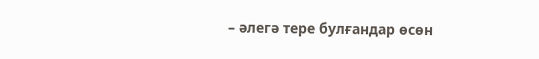– әлегә тере булғандар өсөн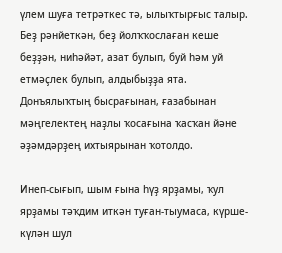үлем шуға тетрәткес тә, ылыҡтырғыс талыр. Беҙ рәнйеткән, беҙ йолҡҡослаған кеше беҙҙән, ниһәйәт, азат булып, буй һәм уй етмәҫлек булып, алдыбыҙҙа ята. Донъялыҡтың бысрағынан, ғазабынан мәңгелектең наҙлы ҡосағына ҡасҡан йәне әҙәмдәрҙең ихтыярынан ҡотолдо.

Инеп-сығып, шым ғына һүҙ ярҙамы, ҡул ярҙамы тәҡдим иткән туған-тыумаса, күрше- күлән шул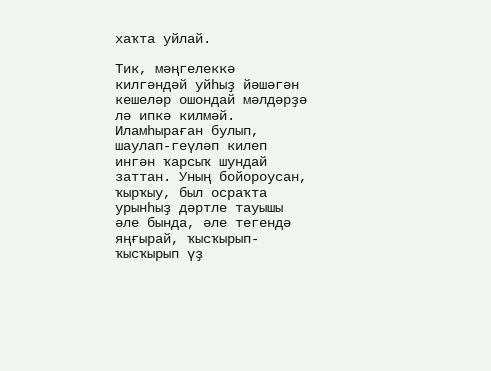хаҡта уйлай.

Тик, мәңгелеккә килгәндәй уйһыҙ йәшәгән кешеләр ошондай мәлдәрҙә лә ипкә килмәй. Иламһыраған булып, шаулап-геүләп килеп ингән ҡарсыҡ шундай заттан. Уның бойороусан, ҡырҡыу, был осраҡта урынһыҙ дәртле тауышы әле бында, әле тегендә яңғырай, ҡысҡырып-ҡысҡырып үҙ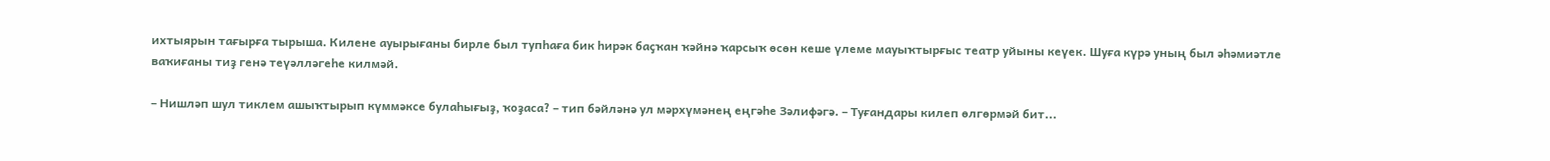ихтыярын тағырға тырыша. Килене ауырығаны бирле был тупһаға бик һирәк баҫҡан ҡәйнә ҡарсыҡ өсөн кеше үлеме мауыҡтырғыс театр уйыны кеүек. Шуға күрә уның был әһәмиәтле ваҡиғаны тиҙ генә теүәлләгеһе килмәй.

– Нишләп шул тиклем ашыҡтырып күммәксе булаһығыҙ, ҡоҙаса? – тип бәйләнә ул мәрхүмәнең еңгәһе Зәлифәгә. – Туғандары килеп өлгөрмәй бит...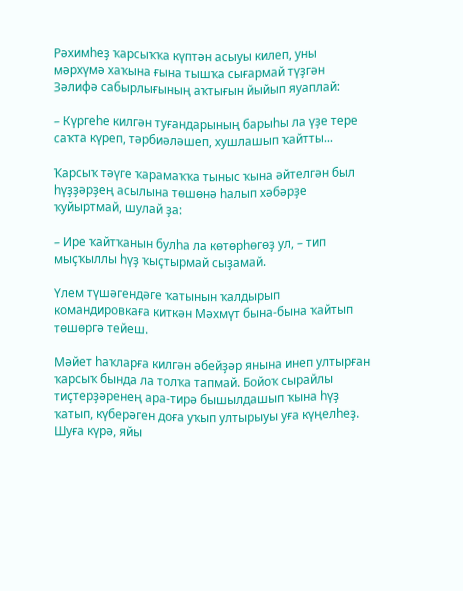Рәхимһеҙ ҡарсыҡҡа күптән асыуы килеп, уны мәрхүмә хаҡына ғына тышҡа сығармай түҙгән Зәлифә сабырлығының аҡтығын йыйып яуаплай:

– Күргеһе килгән туғандарының барыһы ла үҙе тере саҡта күреп, тәрбиәләшеп, хушлашып ҡайтты...

Ҡарсыҡ тәүге ҡарамаҡҡа тыныс ҡына әйтелгән был һүҙҙәрҙең асылына төшөнә һалып хәбәрҙе ҡуйыртмай, шулай ҙа:

– Ире ҡайтҡанын булһа ла көтөрһөгөҙ ул, – тип мыҫҡыллы һүҙ ҡыҫтырмай сыҙамай.

Үлем түшәгендәге ҡатынын ҡалдырып командировкаға киткән Мәхмүт бына-бына ҡайтып төшөргә тейеш.

Мәйет һаҡларға килгән әбейҙәр янына инеп ултырған ҡарсыҡ бында ла толҡа тапмай. Бойоҡ сырайлы тиҫтерҙәренең ара-тирә бышылдашып ҡына һүҙ ҡатып, күберәген доға уҡып ултырыуы уға күңелһеҙ. Шуға күрә, яйы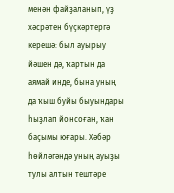менән файҙаланып, үҙ хәсрәтен бүҫкәртергә керешә: был ауырыу йәшен дә, ҡартын да аямай инде, бына уның да ҡыш буйы быуындары һыҙлап йонсоған, ҡан баҫымы юғары. Хәбәр һөйләгәндә уның ауыҙы тулы алтын тештәре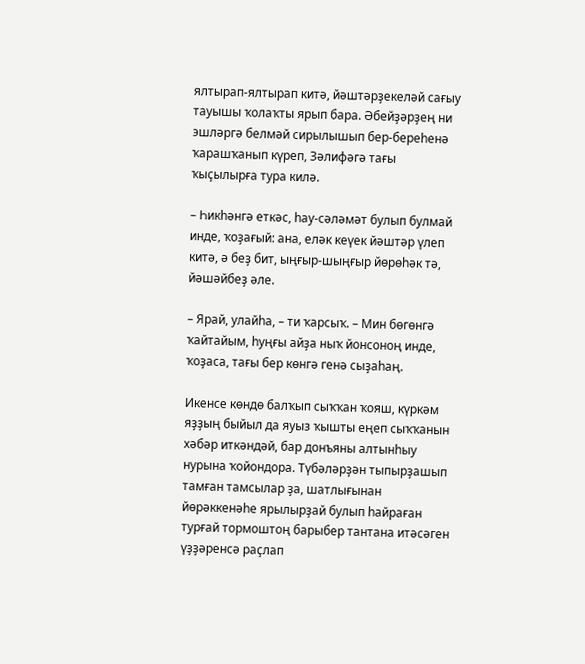ялтырап-ялтырап китә, йәштәрҙекеләй сағыу тауышы ҡолаҡты ярып бара. Әбейҙәрҙең ни эшләргә белмәй сирылышып бер-береһенә ҡарашҡанып күреп, Зәлифәгә тағы ҡыҫылырға тура килә.

– Һикһәнгә еткәс, һау-сәләмәт булып булмай инде, ҡоҙағый: ана, еләк кеүек йәштәр үлеп китә, ә беҙ бит, ыңғыр-шыңғыр йөрөһәк тә, йәшәйбеҙ әле.

– Ярай, улайһа, – ти ҡарсыҡ. – Мин бөгөнгә ҡайтайым, һуңғы айҙа ныҡ йонсоноң инде, ҡоҙаса, тағы бер көнгә генә сыҙаһаң.

Икенсе көндө балҡып сыҡҡан ҡояш, күркәм яҙҙың быйыл да яуыз ҡышты еңеп сыҡҡанын хәбәр иткәндәй, бар донъяны алтынһыу нурына ҡойондора. Түбәләрҙән тыпырҙашып тамған тамсылар ҙа, шатлығынан йөрәккенәһе ярылырҙай булып һайраған турғай тормоштоң барыбер тантана итәсәген үҙҙәренсә раҫлап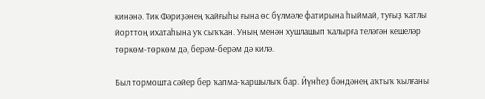кинәнә. Тик Фәриҙәнең ҡайғыһы ғына өс бүлмәле фатирына һыймай, туғыҙ ҡатлы йорттоң ихатаһына уҡ сыҡҡан. Уның менән хушлашып ҡалырға теләгән кешеләр төркөм-төркөм дә, берәм-берәм дә килә.

Был тормошта сәйер бер ҡапма-ҡаршылыҡ бар. Йүнһеҙ бәндәнең аҡтыҡ ҡылғаны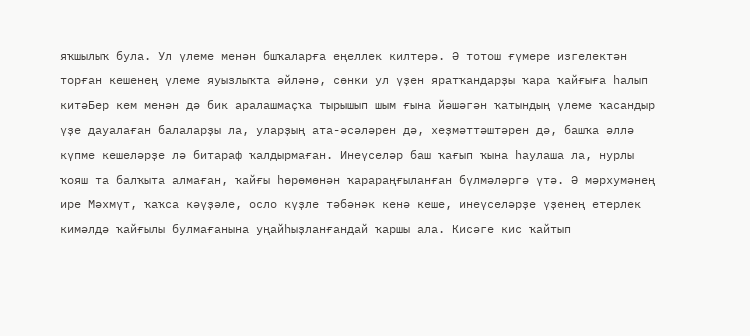яҡшылыҡ була. Ул үлеме менән бшҡаларға еңеллек килтерә. Ә тотош ғүмере изгелектән торған кешенең үлеме яуызлыҡта әйләнә, сөнки ул үҙен яратҡандарҙы ҡара ҡайғыға һалып китәБер кем менән дә бик аралашмаҫҡа тырышып шым ғына йәшәгән ҡатындың үлеме ҡасандыр үҙе дауалаған балаларҙы ла, уларҙың ата-әсәләрен дә, хеҙмәттәштәрен дә, башҡа әллә күпме кешеләрҙе лә битараф ҡалдырмаған. Инеүселәр баш ҡағып ҡына һаулаша ла, нурлы ҡояш та балҡыта алмаған, ҡайғы һөрөмөнән ҡарараңғыланған бүлмәләргә үтә. Ә мәрхумәнең ире Мәхмүт, ҡаҡса кәүҙәле, осло күҙле тәбәнәк кенә кеше, инеүселәрҙе үҙенең етерлек кимәлдә ҡайғылы булмағанына уңайһыҙланғандай ҡаршы ала. Кисәге кис ҡайтып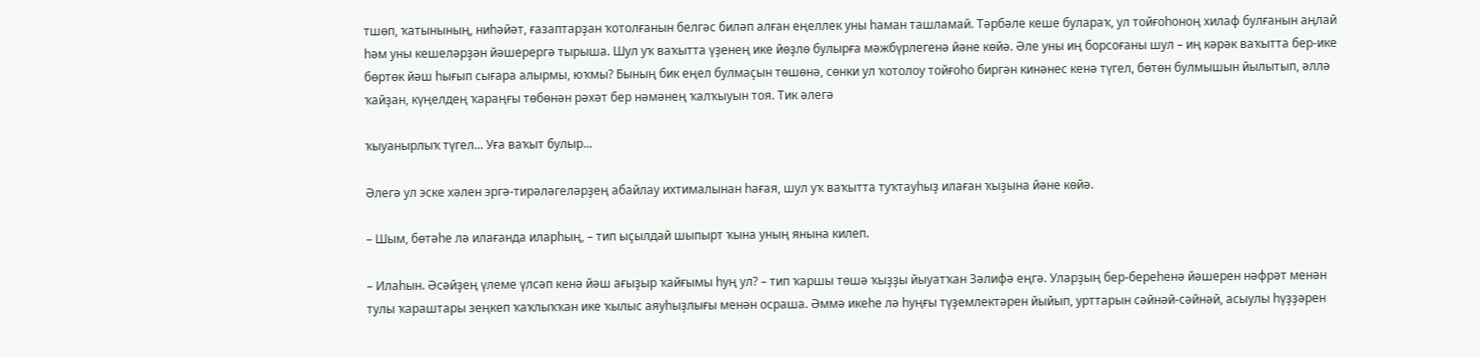тшөп, ҡатынының, ниһәйәт, ғазаптарҙан ҡотолғанын белгәс биләп алған еңеллек уны һаман ташламай. Тәрбәле кеше булараҡ, ул тойғоһоноң хилаф булғанын аңлай һәм уны кешеләрҙән йәшерергә тырыша. Шул уҡ ваҡытта үҙенең ике йөҙлө булырға мәжбүрлегенә йәне көйә. Әле уны иң борсоғаны шул – иң кәрәк ваҡытта бер-ике бөртөк йәш һығып сығара алырмы, юҡмы? Бының бик еңел булмаҫын төшөнә, сөнки ул ҡотолоу тойғоһо биргән кинәнес кенә түгел, бөтөн булмышын йылытып, әллә ҡайҙан, күңелдең ҡараңғы төбөнән рәхәт бер нәмәнең ҡалҡыуын тоя. Тик әлегә

ҡыуанырлыҡ түгел... Уға ваҡыт булыр...

Әлегә ул эске хәлен эргә-тирәләгеләрҙең абайлау ихтималынан һағая, шул уҡ ваҡытта туҡтауһыҙ илаған ҡыҙына йәне көйә.

– Шым, бөтәһе лә илағанда иларһың, – тип ыҫылдай шыпырт ҡына уның янына килеп.

– Илаһын. Әсәйҙең үлеме үлсәп кенә йәш ағыҙыр ҡайғымы һуң ул? – тип ҡаршы төшә ҡыҙҙы йыуатҡан Зәлифә еңгә. Уларҙың бер-береһенә йәшерен нәфрәт менән тулы ҡараштары зеңкеп ҡаҡлыҡҡан ике ҡылыс аяуһыҙлығы менән осраша. Әммә икеһе лә һуңғы түҙемлектәрен йыйып, урттарын сәйнәй-сәйнәй, асыулы һүҙҙәрен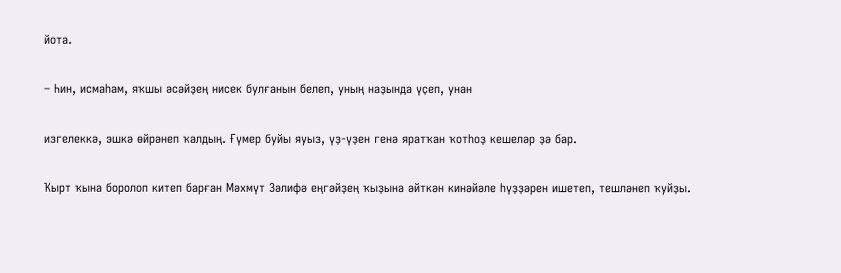йота.

– Һин, исмаһам, яҡшы әсәйҙең нисек булғанын белеп, уның наҙында үҫеп, унан

изгелеккә, эшкә өйрәнеп ҡалдың. Ғүмер буйы яуыз, үҙ-үҙен генә яратҡан ҡотһоҙ кешеләр ҙә бар.

Ҡырт ҡына боролоп китеп барған Мәхмүт Зәлифә еңгәйҙең ҡыҙына әйткән кинәйәле һүҙҙәрен ишетеп, тешләнеп ҡуйҙы.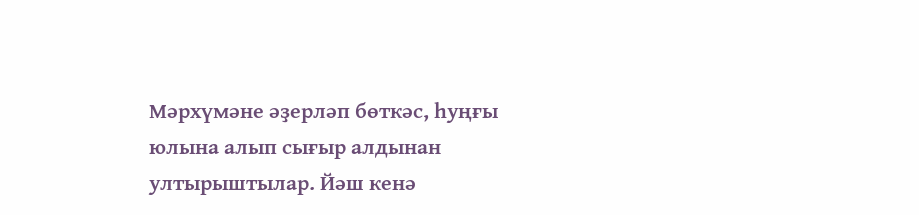Мәрхүмәне әҙерләп бөткәс, һуңғы юлына алып сығыр алдынан ултырыштылар. Йәш кенә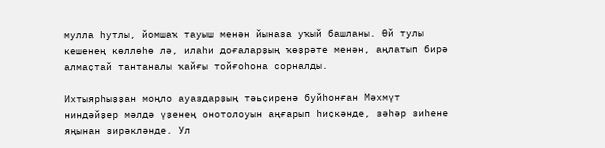мулла һутлы, йомшаҡ тауыш менән йыназа уҡый башланы. Өй тулы кешенең көллөһө лә, илаһи доғаларҙың ҡөҙрәте менән, аңлатып бирә алмаҫтай тантаналы ҡайғы тойғоһона сорналды.

Ихтыярһыҙҙан моңло ауаздарҙың тәьҫиренә буйһонған Мәхмүт ниндәйҙер мәлдә үҙенең онотолоуын аңғарып һиҫкәнде, зәһәр зиһене яңынан зирәкләнде. Ул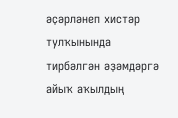әҫәрләнеп хистәр тулҡынында тирбәлгән әҙәмдәргә айыҡ аҡылдың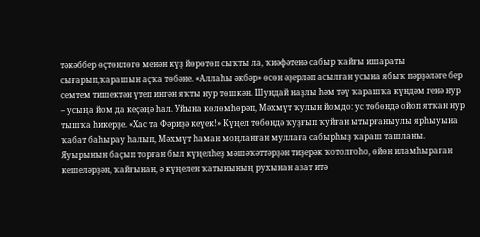тәкәббер өҫтөнлөгө менән күҙ йөрөтөп сыҡты ла, ҡиәфәтенә сабыр ҡайғы ишараты сығарып,ҡарашын аҫҡа төбәне. «Аллаһы әкбәр» өсөн әҙерләп асылған усына ябыҡ пәрҙәләге бер семтем тишектән үтеп ингән яҡты нур төшкән. Шундай наҙлы һәм тәү ҡарашҡа күндәм генә нур – усыңа йом да кеҫәңә һал. Уйына көлөмһөрәп, Мәхмүт ҡулын йомдо: ус төбөндә ойоп ятҡан нур тышҡа һикерҙе. «Хас та Фәриҙә кеүек!» Күңел төбөндә ҡуҙғып ҡуйған ытырғаныулы ярһыуына ҡабат баһырау һалып, Мәхмүт һаман моңланған муллаға сабырһыҙ ҡараш ташланы. Яуырынын баҫып торған был күңелһеҙ мәшәҡәттәрҙән тиҙерәк ҡотолғоһо, өйөн иламһыраған кешеләрҙән, ҡайғынан, ә күңелен ҡатынының рухынан азат итә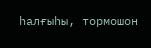һалғыһы, тормошон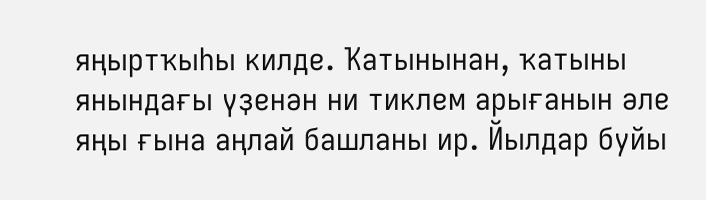яңыртҡыһы килде. Ҡатынынан, ҡатыны янындағы үҙенән ни тиклем арығанын әле яңы ғына аңлай башланы ир. Йылдар буйы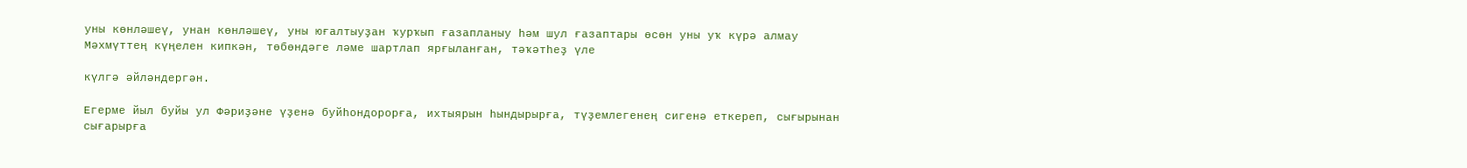уны көнләшеү, унан көнләшеү, уны юғалтыуҙан ҡурҡып ғазапланыу һәм шул ғазаптары өсөн уны уҡ күрә алмау Мәхмүттең күңелен кипкән, төбөндәге ләме шартлап ярғыланған, тәҡәтһеҙ үле

күлгә әйләндергән.

Егерме йыл буйы ул Фәриҙәне үҙенә буйһондорорға, ихтыярын һындырырға, түҙемлегенең сигенә еткереп, сығырынан сығарырға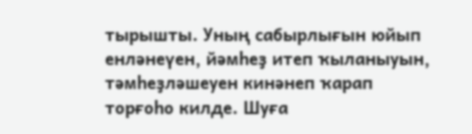тырышты. Уның сабырлығын юйып енләнеүен, йәмһеҙ итеп ҡыланыуын, тәмһеҙләшеуен кинәнеп ҡарап торғоһо килде. Шуға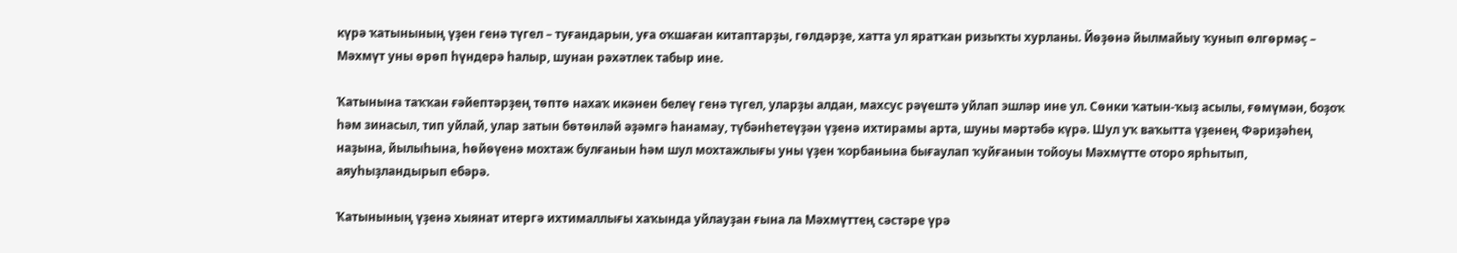күрә ҡатынының үҙен генә түгел – туғандарын, уға оҡшаған китаптарҙы, гөлдәрҙе, хатта ул яратҡан ризыҡты хурланы. Йөҙөнә йылмайыу ҡунып өлгөрмәҫ – Мәхмүт уны өрөп һүндерә һалыр, шунан рәхәтлек табыр ине.

Ҡатынына таҡҡан ғәйептәрҙең төптө нахаҡ икәнен белеү генә түгел, уларҙы алдан, махсус рәүештә уйлап эшләр ине ул. Сөнки ҡатын-ҡыҙ асылы, ғөмүмән, боҙоҡ һәм зинасыл, тип уйлай, улар затын бөтөнләй әҙәмгә һанамау, түбәнһетеүҙән үҙенә ихтирамы арта, шуны мәртәбә күрә. Шул уҡ ваҡытта үҙенең Фәриҙәһең наҙына, йылыһына, һөйөүенә мохтаж булғанын һәм шул мохтажлығы уны үҙен ҡорбанына бығаулап ҡуйғанын тойоуы Мәхмүтте оторо ярһытып, аяуһыҙландырып ебәрә.

Ҡатынының үҙенә хыянат итергә ихтималлығы хаҡында уйлауҙан ғына ла Мәхмүттең сәстәре үрә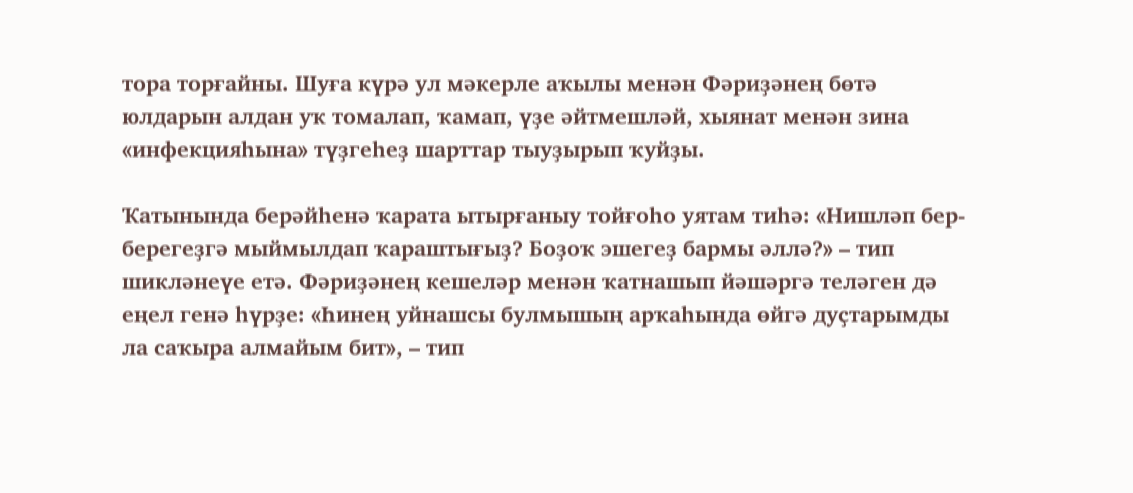тора торғайны. Шуға күрә ул мәкерле аҡылы менән Фәриҙәнең бөтә юлдарын алдан уҡ томалап, ҡамап, үҙе әйтмешләй, хыянат менән зина «инфекцияһына» түҙгеһеҙ шарттар тыуҙырып ҡуйҙы.

Ҡатынында берәйһенә ҡарата ытырғаныу тойғоһо уятам тиһә: «Нишләп бер-берегеҙгә мыймылдап ҡараштығыҙ? Боҙоҡ эшегеҙ бармы әллә?» – тип шикләнеүе етә. Фәриҙәнең кешеләр менән ҡатнашып йәшәргә теләген дә еңел генә һүрҙе: «Һинең уйнашсы булмышың арҡаһында өйгә дуҫтарымды ла саҡыра алмайым бит», – тип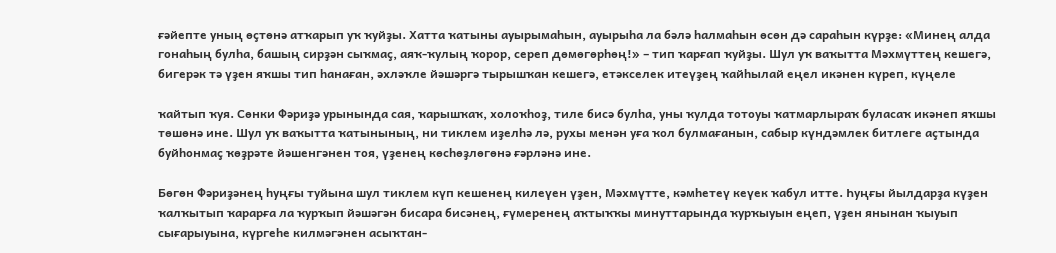ғәйепте уның өҫтөнә атҡарып уҡ ҡуйҙы. Хатта ҡатыны ауырымаһын, ауырыһа ла бәлә һалмаһын өсөн дә сараһын күрҙе: «Минең алда гонаһың булһа, башың сирҙән сыҡмаҫ, аяҡ-ҡулың ҡорор, сереп дөмөгөрһөң!» – тип ҡарғап ҡуйҙы. Шул уҡ ваҡытта Мәхмүттең кешегә, бигерәк тә үҙен яҡшы тип һанаған, әхләҡле йәшәргә тырышҡан кешегә, етәкселек итеүҙең ҡайһылай еңел икәнен күреп, күңеле

ҡайтып ҡуя. Сөнки Фәриҙә урынында сая, ҡарышҡаҡ, холоҡһоҙ, тиле бисә булһа, уны ҡулда тотоуы ҡатмарлыраҡ буласаҡ икәнеп яҡшы төшөнә ине. Шул уҡ ваҡытта ҡатынының, ни тиклем иҙелһә лә, рухы менән уға ҡол булмағанын, сабыр күндәмлек битлеге аҫтында буйһонмаҫ ҡөҙрәте йәшенгәнен тоя, үҙенең көсһөҙлөгөнә ғәрләнә ине.

Бөгөн Фәриҙәнең һуңғы туйына шул тиклем күп кешенең килеүен үҙен, Мәхмүтте, кәмһетеү кеүек ҡабул итте. Һуңғы йылдарҙа күҙен ҡалҡытып ҡарарға ла ҡурҡып йәшәгән бисара бисәнең, ғүмеренең аҡтыҡҡы минуттарында ҡурҡыуын еңеп, үҙен янынан ҡыуып сығарыуына, күргеһе килмәгәнен асыҡтан-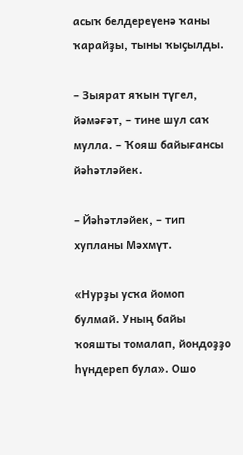асыҡ белдереүенә ҡаны ҡарайҙы, тыны ҡыҫылды.

– Зыярат яҡын түгел, йәмәғәт, – тине шул саҡ мулла. – Ҡояш байығансы йәһәтләйек.

– Йәһәтләйек, – тип хупланы Мәхмүт.

«Нурҙы усҡа йомоп булмай. Уның байы ҡояшты томалап, йондоҙҙо һүндереп була». Ошо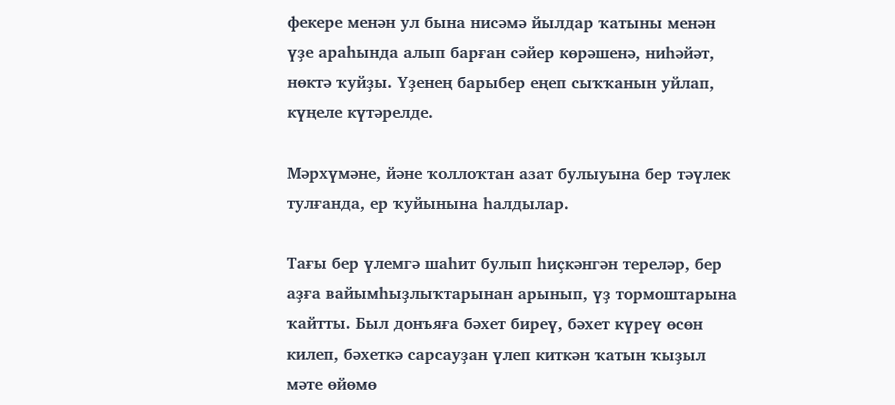фекере менән ул бына нисәмә йылдар ҡатыны менән үҙе араһында алып барған сәйер көрәшенә, ниһәйәт, нөктә ҡуйҙы. Үҙенең барыбер еңеп сыҡҡанын уйлап, күңеле күтәрелде.

Мәрхүмәне, йәне ҡоллоҡтан азат булыуына бер тәүлек тулғанда, ер ҡуйынына һалдылар.

Тағы бер үлемгә шаһит булып һиҫкәнгән тереләр, бер аҙға вайымһыҙлыҡтарынан арынып, үҙ тормоштарына ҡайтты. Был донъяға бәхет биреү, бәхет күреү өсөн килеп, бәхеткә сарсауҙан үлеп киткән ҡатын ҡыҙыл мәте өйөмө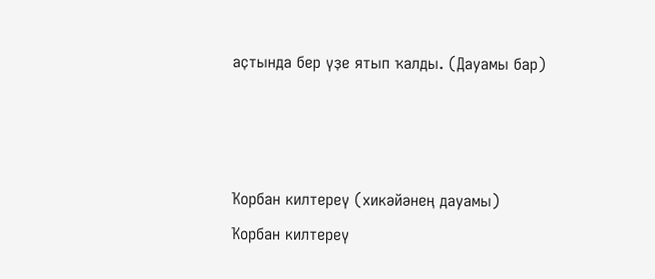аҫтында бер үҙе ятып ҡалды. (Дауамы бар)



Ҡорбан килтереү (хикәйәнең дауамы)
Ҡорбан килтереү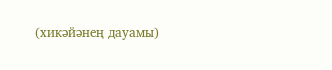(хикәйәнең дауамы)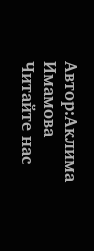Автор:Аклима Имамова
Читайте нас